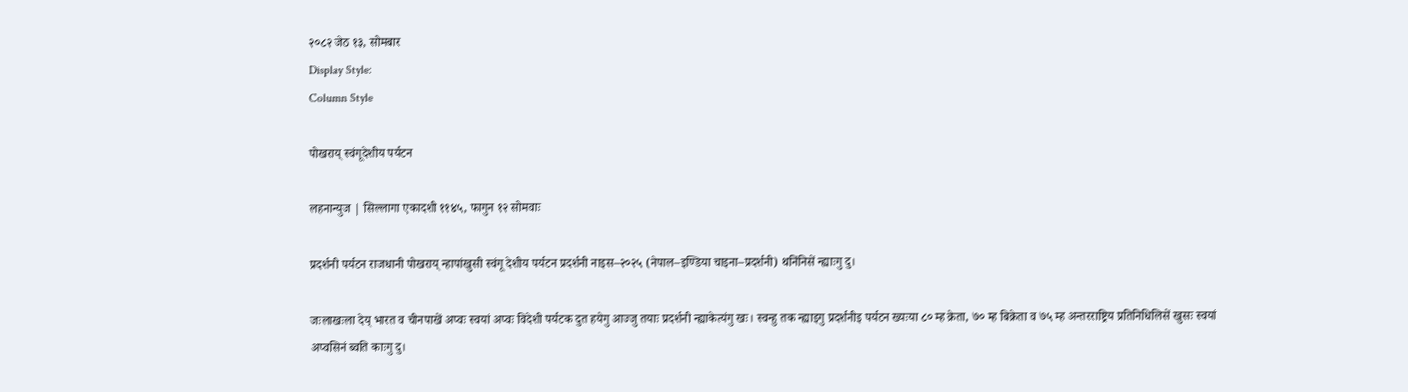२०८२ जेठ १३, सोमबार
Display Style:
Column Style

पोखराय् स्वंगूदेशीय पर्यटन

लहनान्युज | सिल्लागा एकादशी ११४५, फागुन १२ सोमवाः

प्रदर्शनी पर्यटन राजधानी पोखराय् न्हापांखुसी स्वंगू देशीय पर्यटन प्रदर्शनी नाइस–२०२५ (नेपाल–इण्डिया चाइना–प्रदर्शनी) थनिंनिसें न्ह्याःगु दु।

जःलाखःला देय् भारत व चीनपाखें अप्वः स्वयां अप्वः विदेशी पर्यटक दुत हयेगु आज्जु तयाः प्रदर्शनी न्ह्याकेत्यंगु खः। स्वन्हु तक न्ह्याइगु प्रदर्शनीइ पर्यटन ख्यःया ८० म्ह क्रेता, ७० म्ह बिक्रेता व ७५ म्ह अन्तरराष्ट्रिय प्रतिनिधिलिसें खुसः स्वयां अप्वसिनं ब्वति काःगु दु।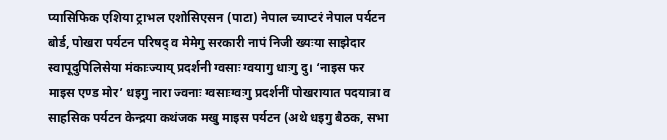प्यासिफिक एशिया ट्राभल एशोसिएसन (पाटा) नेपाल च्याप्टरं नेपाल पर्यटन बोर्ड, पोखरा पर्यटन परिषद् व मेमेगु सरकारी नापं निजी ख्यःया साझेदार स्वापूदुपिलिसेया मंकाःज्याय् प्रदर्शनी ग्वसाः ग्वयागु धाःगु दु। ‘नाइस फर माइस एण्ड मोर’ धइगु नारा ज्वनाः ग्वसाःग्वःगु प्रदर्शनीं पोखरायात पदयात्रा व साहसिक पर्यटन केन्द्रया कथंजक मखु माइस पर्यटन (अथे धइगु बैठक, सभा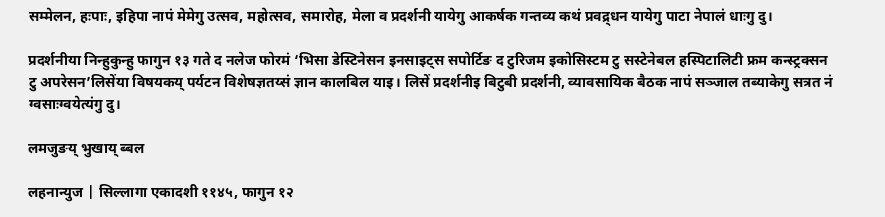सम्मेलन, हःपाः, इहिपा नापं मेमेगु उत्सव, महोत्सव, समारोह, मेला व प्रदर्शनी यायेगु आकर्षक गन्तव्य कथं प्रवद्र्धन यायेगु पाटा नेपालं धाःगु दु।

प्रदर्शनीया निन्हुकुन्हु फागुन १३ गते द नलेज फोरमं ‘भिसा डेस्टिनेसन इनसाइट्स सपोर्टिङ द टुरिजम इकोसिस्टम टु सस्टेनेबल हस्पिटालिटी फ्रम कन्स्ट्रक्सन टु अपरेसन’लिसेंया विषयकय् पर्यटन विशेषज्ञतय्सं ज्ञान कालबिल याइ। लिसें प्रदर्शनीइ बिटुबी प्रदर्शनी, व्यावसायिक बैठक नापं सञ्जाल तब्याकेगु सत्रत नं ग्वसाःग्वयेत्यंगु दु।

लमजुङय् भुखाय् ब्बल

लहनान्युज | सिल्लागा एकादशी ११४५, फागुन १२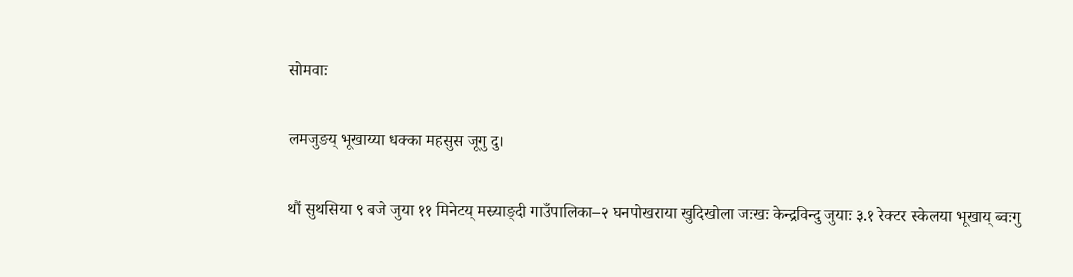सोमवाः

लमजुङय् भूखाय्या धक्का महसुस जूगु दु।

थौं सुथसिया ९ बजे जुया ११ मिनेटय् मस्र्याङ्दी गाउँपालिका–२ घनपोखराया खुदिखोला जःखः केन्द्रविन्दु जुयाः ३.१ रेक्टर स्केलया भूखाय् ब्वःगु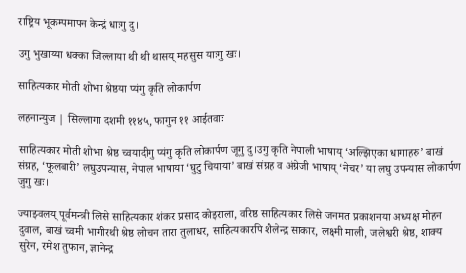राष्ट्रिय भूकम्पमापन केन्द्रं धाःगु दु।

उगु भुखाय्या धक्का जिल्लाया थी थी थासय् महसुस याःगु खः।

साहित्यकार मोती शोभा श्रेष्ठया प्यंगु कृति लोकार्पण

लहनान्युज | सिल्लागा दशमी ११४५, फागुन ११ आईतवाः

साहित्यकार मोती शोभा श्रेष्ठ च्वयादीगु प्यंगु कृति लोकार्पण जूगु दु।उगु कृति नेपाली भाषाय् ‘अल्झिएका धागाहरु’ बाखं संग्रह, ‘फूलबारी’ लघुउपन्यास, नेपाल भाषाया ‘घुटु चियाया’ बाखं संग्रह व अंग्रेजी भाषाय् ‘नेचर’ या लघु उपन्यास लोकार्पण जुगु खः।

ज्याझ्वलय् पूर्वमन्त्री लिसे साहित्यकार शंकर प्रसाद कोइराला, वरिष्ठ साहित्यकार लिसे जनमत प्रकाशनया अध्यक्ष मोहन दुवाल, बाखं च्वमी भागीरथी श्रेष्ठ लोचन तारा तुलाधर, साहित्यकारपि शैलेन्द्र साकार, लक्ष्मी माली, जलेश्वरी श्रेष्ठ, शाक्य सुरेन, रमेश तुफान, ज्ञानेन्द्र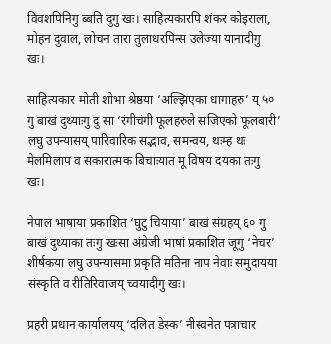विवशपिनिगु ब्बति दुगु खः। साहित्यकारपि शंकर कोइराला, मोहन दुवाल, लोचन तारा तुलाधरपिन्स उलेज्या यानादीगु खः।

साहित्यकार मोती शोभा श्रेष्ठया ‘अल्झिएका धागाहरु’ य् ५० गु बाखं दुथ्याःगु दु सा ‘रंगीचंगी फूलहरुले सजिएको फूलबारी’ लघु उपन्यासय् पारिवारिक सद्भाव, समन्वय, थःम्ह थः मेलमिलाप व सकारात्मक बिचाःयात मू विषय दयका तःगु खः।

नेपाल भाषाया प्रकाशित ‘घुटु चियाया’ बाखं संग्रहय् ६० गु बाखं दुथ्याका तःगु खःसा अंग्रेजी भाषां प्रकाशित जूगु ‘नेचर’ शीर्षकया लघु उपन्यासमा प्रकृति मतिना नाप नेवाः समुदायया संस्कृति व रीतिरिवाजय् च्वयादीगु खः।

प्रहरी प्रधान कार्यालयय् ‘दलित डेस्क’ नीस्वनेत पत्राचार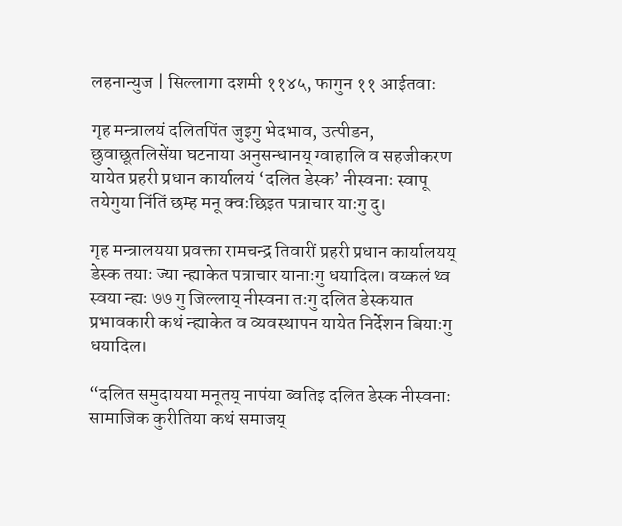लहनान्युज | सिल्लागा दशमी ११४५, फागुन ११ आईतवाः

गृह मन्त्रालयं दलितपिंत जुइगु भेदभाव, उत्पीडन, छुवाछूतलिसेंया घटनाया अनुसन्धानय् ग्वाहालि व सहजीकरण यायेत प्रहरी प्रधान कार्यालयं ‘दलित डेस्क’ नीस्वनाः स्वापू तयेगुया निंतिं छम्ह मनू क्वःछिइत पत्राचार याःगु दु।

गृह मन्त्रालयया प्रवक्ता रामचन्द्र तिवारीं प्रहरी प्रधान कार्यालयय् डेस्क तयाः ज्या न्ह्याकेत पत्राचार यानाःगु धयादिल। वय्कलं थ्व स्वया न्ह्यः ७७ गु जिल्लाय् नीस्वना तःगु दलित डेस्कयात प्रभावकारी कथं न्ह्याकेत व व्यवस्थापन यायेत निर्देशन बियाःगु धयादिल।

“दलित समुदायया मनूतय् नापंया ब्वतिइ दलित डेस्क नीस्वनाः सामाजिक कुरीतिया कथं समाजय्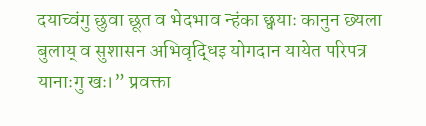दयाच्वंगु छुवा छूत व भेदभाव न्हंका छ्वयाः कानुन छ्यला बुलाय् व सुशासन अभिवृद्धिइ योगदान यायेत परिपत्र यानाःगु खः।” प्रवक्ता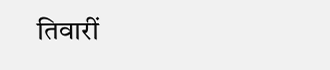तिवारीं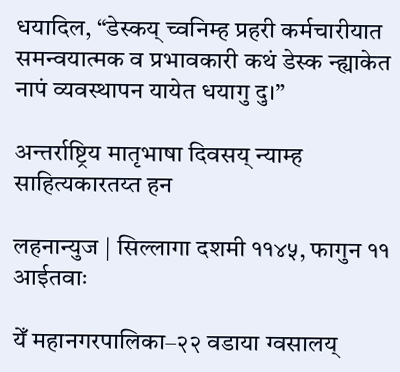धयादिल, “डेस्कय् च्वनिम्ह प्रहरी कर्मचारीयात समन्वयात्मक व प्रभावकारी कथं डेस्क न्ह्याकेत नापं व्यवस्थापन यायेत धयागु दु।”

अन्तर्राष्ट्रिय मातृभाषा दिवसय् न्याम्ह साहित्यकारतय्त हन

लहनान्युज | सिल्लागा दशमी ११४५, फागुन ११ आईतवाः

येँ महानगरपालिका–२२ वडाया ग्वसालय्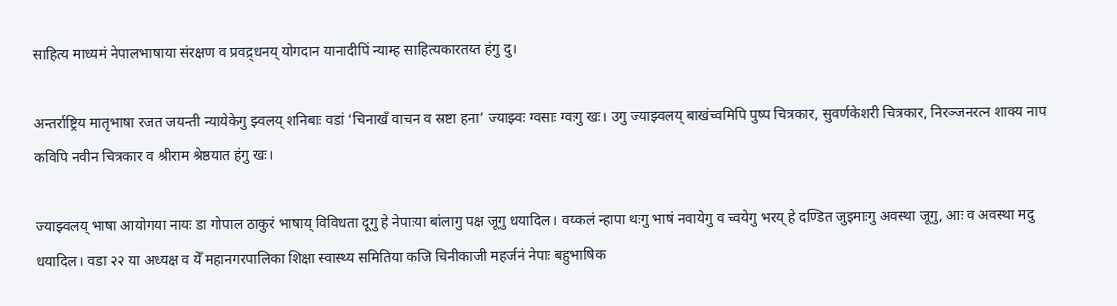साहित्य माध्यमं नेपालभाषाया संरक्षण व प्रवद्र्धनय् योगदान यानादीपिं न्याम्ह साहित्यकारतय्त हंगु दु।

अन्तर्राष्ट्रिय मातृभाषा रजत जयन्ती न्यायेकेगु झ्वलय् शनिबाः वडां ‘चिनाखँ वाचन व स्रष्टा हना’ ज्याझ्वः ग्वसाः ग्वःगु खः। उगु ज्याझ्वलय् बाखंच्वमिपि पुष्प चित्रकार, सुवर्णकेशरी चित्रकार, निरञ्जनरत्न शाक्य नाप कविपि नवीन चित्रकार व श्रीराम श्रेष्ठयात हंगु खः।

ज्याझ्वलय् भाषा आयोगया नायः डा गोपाल ठाकुरं भाषाय् विविधता दूगु हे नेपाःया बांलागु पक्ष जूगु धयादिल। वय्कलं न्हापा थःगु भाषं नवायेगु व च्वयेगु भरय् हे दण्डित जुइमाःगु अवस्था जूगु, आः व अवस्था मदु धयादिल। वडा २२ या अध्यक्ष व येँ महानगरपालिका शिक्षा स्वास्थ्य समितिया कजि चिनीकाजी महर्जनं नेपाः बहुभाषिक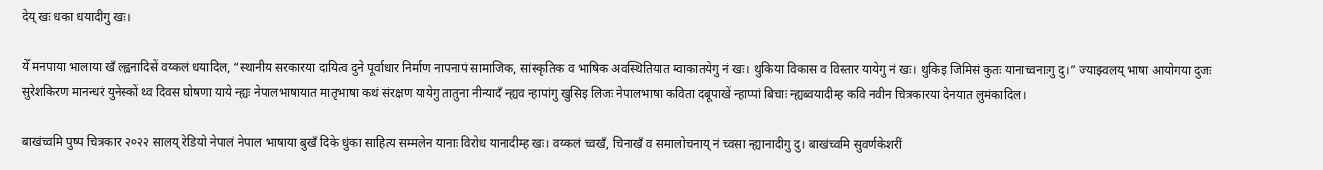देय् खः धका धयादीगु खः।

येँ मनपाया भालाया खँ ल्ह्वनादिसें वय्कलं धयादिल, “स्थानीय सरकारया दायित्व दुने पूर्वाधार निर्माण नापनापं सामाजिक, सांस्कृतिक व भाषिक अवस्थितियात म्वाकातयेगु नं खः। थुकिया विकास व विस्तार यायेगु नं खः। थुकिइ जिमिसं कुतः यानाच्वनाःगु दु।” ज्याझ्वलय् भाषा आयोगया दुजः सुरेशकिरण मानन्धरं युनेस्कों थ्व दिवस घोषणा याये न्ह्यः नेपालभाषायात मातृभाषा कथं संरक्षण यायेगु तातुना नीन्यादँ न्ह्यव न्हापांगु खुसिइ लिजः नेपालभाषा कविता दबूपाखें न्हाप्पां बिचाः न्ह्यब्वयादीम्ह कवि नवीन चित्रकारया देनयात लुमंकादिल।

बाखंच्वमि पुष्प चित्रकार २०२२ सालय् रेडियो नेपालं नेपाल भाषाया बुखँ दिके धुंका साहित्य सम्मलेन यानाः विरोध यानादीम्ह खः। वय्कलं च्वखँ, चिनाखँ व समालोचनाय् नं च्वसा न्ह्यानादीगु दु। बाखंच्वमि सुवर्णकेशरीं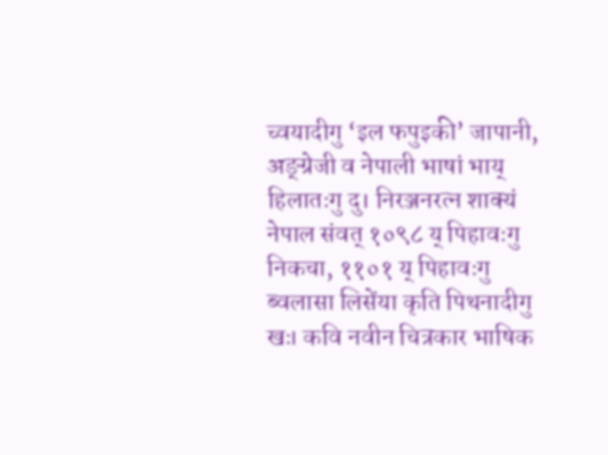च्वयादीगु ‘इल फपुइकी’ जापानी, अङ्ग्रेजी व नेपाली भाषां भाय् हिलातःगु दु। निरञ्जनरत्न शाक्यं नेपाल संवत् १०९८ य् पिहावःगु निकचा, ११०१ य् पिहावःगु ब्वलासा लिसेंया कृति पिथनादीगु खः। कवि नवीन चित्रकार भाषिक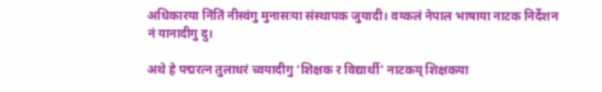अधिकारया निंतिं नीस्वंगु मुनासःया संस्थापक जुयादी। वय्कलं नेपाल भाषाया नाटक निर्देशन नं यानादीगु दु।

अथे हे पद्मरत्न तुलाधरं च्वयादीगु ‘शिक्षक र विद्यार्थी’ नाटकय् शिक्षकया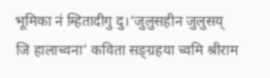भूमिका नं म्हितादीगु दु।‘जुलुसहीन जुलुसय् जि हालाच्वना’ कविता सङ्ग्रहया च्वमि श्रीराम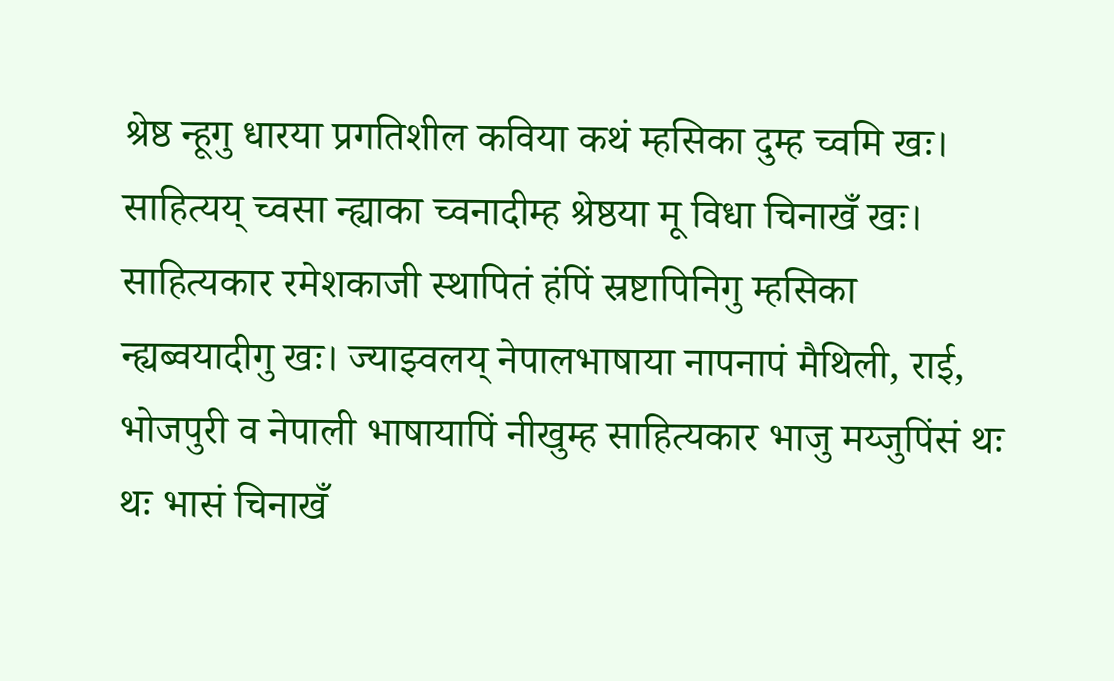श्रेष्ठ न्हूगु धारया प्रगतिशील कविया कथं म्हसिका दुम्ह च्वमि खः। साहित्यय् च्वसा न्ह्याका च्वनादीम्ह श्रेष्ठया मू विधा चिनाखँ खः। साहित्यकार रमेशकाजी स्थापितं हंपिं स्रष्टापिनिगु म्हसिका न्ह्यब्वयादीगु खः। ज्याझ्वलय् नेपालभाषाया नापनापं मैथिली, राई, भोजपुरी व नेपाली भाषायापिं नीखुम्ह साहित्यकार भाजु मय्जुपिंसं थः थः भासं चिनाखँ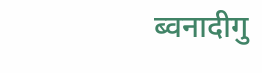ब्वनादीगु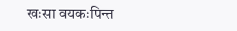खःसा वयकःपिन्त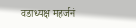वडाध्यक्ष महर्जनं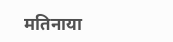मतिनाया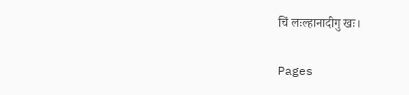चिं लःल्हानादीगु खः।

Pages